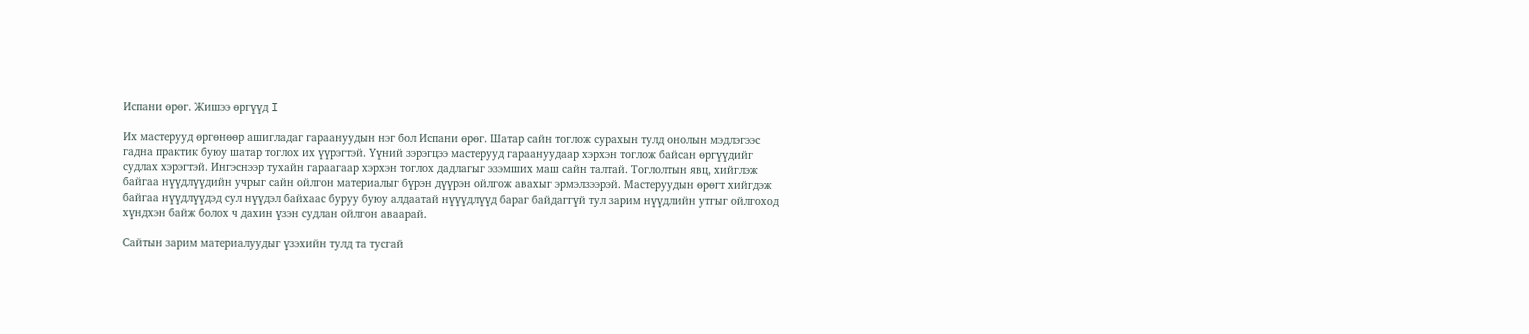Испани өрөг. Жишээ өргүүд I

Их мастерууд өргөнөөр ашигладаг гараануудын нэг бол Испани өрөг. Шатар сайн тоглож сурахын тулд онолын мэдлэгээс гадна практик буюу шатар тоглох их үүрэгтэй. Үүний зэрэгцээ мастерууд гараануудаар хэрхэн тоглож байсан өргүүдийг судлах хэрэгтэй. Ингэснээр тухайн гараагаар хэрхэн тоглох дадлагыг эзэмших маш сайн талтай. Тоглолтын явц, хийглэж байгаа нүүдлүүдийн учрыг сайн ойлгон материалыг бүрэн дүүрэн ойлгож авахыг эрмэлзээрэй. Мастеруудын өрөгт хийгдэж байгаа нүүдлүүдэд сул нүүдэл байхаас буруу буюу алдаатай нүүүдлүүд бараг байдаггүй тул зарим нүүдлийн утгыг ойлгоход хүндхэн байж болох ч дахин үзэн судлан ойлгон аваарай.

Сайтын зарим материалуудыг үзэхийн тулд та тусгай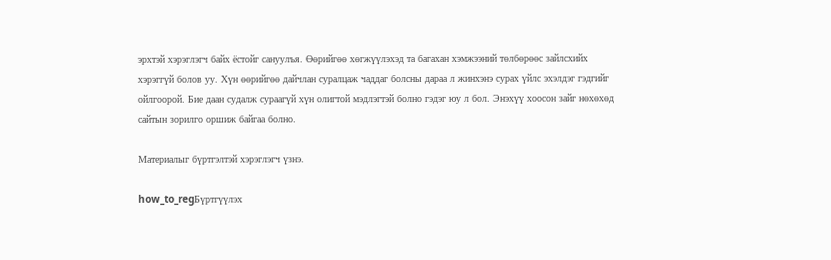эрхтэй хэрэглэгч байх ёстойг сануулъя. Өөрийгөө хөгжүүлэхэд та багахан хэмжээний төлбөрөөс зайлсхийх хэрэггүй болов уу. Хүн өөрийгөө дайчлан суралцаж чаддаг болсны дараа л жинхэнэ сурах үйлс эхэлдэг гэдгийг ойлгоорой. Бие даан судалж сураагүй хүн олигтой мэдлэгтэй болно гэдэг юу л бол. Энэхүү хоосон зайг нөхөхөд сайтын зорилго оршиж байгаа болно.

Материалыг бүртгэлтэй хэрэглэгч үзнэ.

how_to_regБүртгүүлэх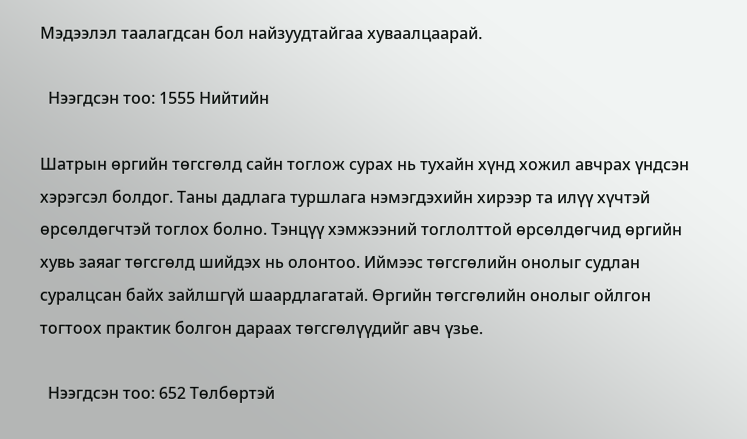Мэдээлэл таалагдсан бол найзуудтайгаа хуваалцаарай.

  Нээгдсэн тоо: 1555 Нийтийн

Шатрын өргийн төгсгөлд сайн тоглож сурах нь тухайн хүнд хожил авчрах үндсэн хэрэгсэл болдог. Таны дадлага туршлага нэмэгдэхийн хирээр та илүү хүчтэй өрсөлдөгчтэй тоглох болно. Тэнцүү хэмжээний тоглолттой өрсөлдөгчид өргийн хувь заяаг төгсгөлд шийдэх нь олонтоо. Иймээс төгсгөлийн онолыг судлан суралцсан байх зайлшгүй шаардлагатай. Өргийн төгсгөлийн онолыг ойлгон тогтоох практик болгон дараах төгсгөлүүдийг авч үзье.

  Нээгдсэн тоо: 652 Төлбөртэй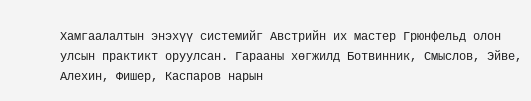Хамгаалалтын энэхүү системийг Австрийн их мастер Грюнфельд олон улсын практикт оруулсан. Гарааны хөгжилд Ботвинник, Смыслов, Эйве, Алехин, Фишер, Каспаров нарын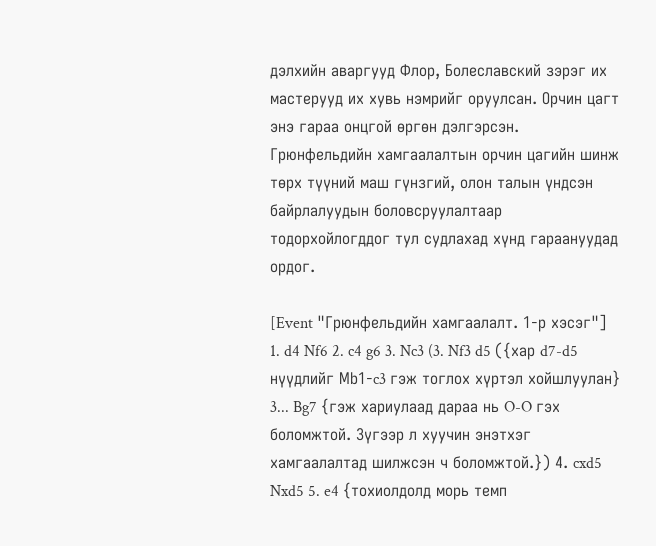дэлхийн аваргууд Флор, Болеславский зэрэг их мастерууд их хувь нэмрийг оруулсан. Орчин цагт энэ гараа онцгой өргөн дэлгэрсэн. Грюнфельдийн хамгаалалтын орчин цагийн шинж төрх түүний маш гүнзгий, олон талын үндсэн байрлалуудын боловсруулалтаар тодорхойлогддог тул судлахад хүнд гараануудад ордог.

[Event "Грюнфельдийн хамгаалалт. 1-р хэсэг"] 1. d4 Nf6 2. c4 g6 3. Nc3 (3. Nf3 d5 ({хар d7-d5 нүүдлийг Мb1-c3 гэж тоглох хүртэл хойшлуулан} 3... Bg7 {гэж хариулаад дараа нь O-O гэх боломжтой. Зүгээр л хуучин энэтхэг хамгаалалтад шилжсэн ч боломжтой.}) 4. cxd5 Nxd5 5. e4 {тохиолдолд морь темп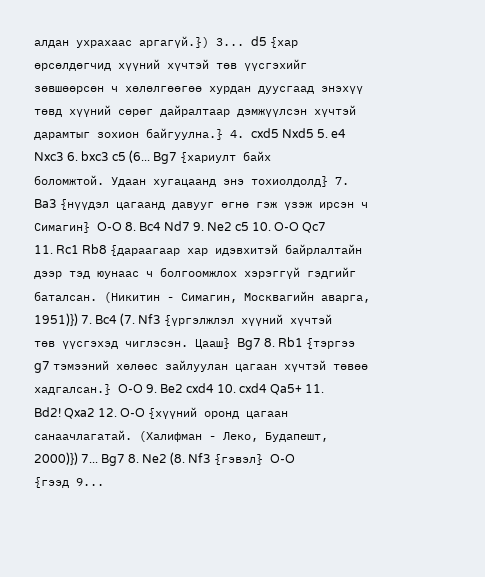алдан ухрахаас аргагүй.}) 3... d5 {хар өрсөлдөгчид хүүний хүчтэй төв үүсгэхийг зөвшөөрсөн ч хөлөлгөөгөө хурдан дуусгаад энэхүү төвд хүүний сөрөг дайралтаар дэмжүүлсэн хүчтэй дарамтыг зохион байгуулна.} 4. cxd5 Nxd5 5. e4 Nxc3 6. bxc3 c5 (6... Bg7 {хариулт байх боломжтой. Удаан хугацаанд энэ тохиолдолд} 7. Ba3 {нүүдэл цагаанд давууг өгнө гэж үзэж ирсэн ч Симагин} O-O 8. Bc4 Nd7 9. Ne2 c5 10. O-O Qc7 11. Rc1 Rb8 {дараагаар хар идэвхитэй байрлалтайн дээр тэд юунаас ч болгоомжлох хэрэггүй гэдгийг баталсан. (Никитин - Симагин, Москвагийн аварга, 1951)}) 7. Bc4 (7. Nf3 {үргэлжлэл хүүний хүчтэй төв үүсгэхэд чиглэсэн. Цааш} Bg7 8. Rb1 {тэргээ g7 тэмээний хөлөөс зайлуулан цагаан хүчтэй төвөө хадгалсан.} O-O 9. Be2 cxd4 10. cxd4 Qa5+ 11. Bd2! Qxa2 12. O-O {хүүний оронд цагаан санаачлагатай. (Халифман - Леко, Будапешт, 2000)}) 7... Bg7 8. Ne2 (8. Nf3 {гэвэл} O-O {гээд 9...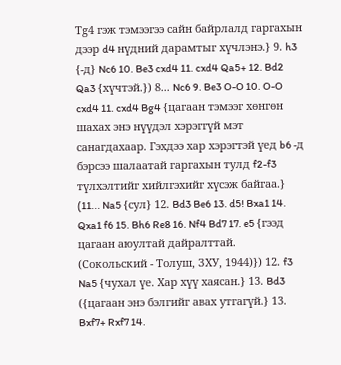Тg4 гэж тэмээгээ сайн байрлалд гаргахын дээр d4 нүдний дарамтыг хүчлэнэ.} 9. h3 {-д} Nc6 10. Be3 cxd4 11. cxd4 Qa5+ 12. Bd2 Qa3 {хүчтэй.}) 8... Nc6 9. Be3 O-O 10. O-O cxd4 11. cxd4 Bg4 {цагаан тэмээг хөнгөн шахах энэ нүүдэл хэрэггүй мэт санагдахаар. Гэхдээ хар хэрэгтэй үед b6 -д бэрсээ шалаатай гаргахын тулд f2-f3 түлхэлтийг хийлгэхийг хүсэж байгаа.} (11... Na5 {сул} 12. Bd3 Be6 13. d5! Bxa1 14. Qxa1 f6 15. Bh6 Re8 16. Nf4 Bd7 17. e5 {гээд цагаан аюултай дайралттай. (Сокольский - Толуш, ЗХУ, 1944)}) 12. f3 Na5 {чухал үе. Хар хүү хаясан.} 13. Bd3 ({цагаан энэ бэлгийг авах утгагүй.} 13. Bxf7+ Rxf7 14.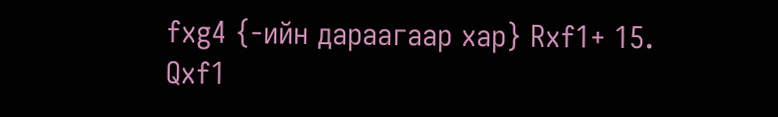fxg4 {-ийн дараагаар хар} Rxf1+ 15. Qxf1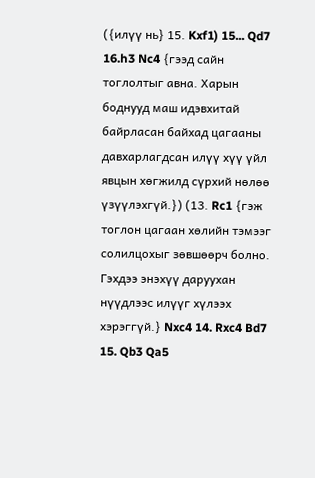({илүү нь} 15. Kxf1) 15... Qd7 16.h3 Nc4 {гээд сайн тоглолтыг авна. Харын боднууд маш идэвхитай байрласан байхад цагааны давхарлагдсан илүү хүү үйл явцын хөгжилд сүрхий нөлөө үзүүлэхгүй.}) (13. Rc1 {гэж тоглон цагаан хөлийн тэмээг солилцохыг зөвшөөрч болно. Гэхдээ энэхүү даруухан нүүдлээс илүүг хүлээх хэрэггүй.} Nxc4 14. Rxc4 Bd7 15. Qb3 Qa5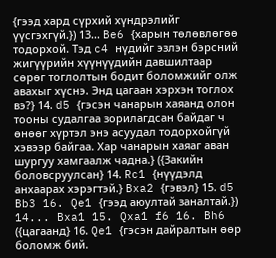{гээд хард сүрхий хүндрэлийг үүсгэхгүй.}) 13... Be6 {харын төлөвлөгөө тодорхой. Тэд c4 нүдийг эзлэн бэрсний жигүүрийн хүүнүүдийн давшилтаар сөрөг тоглолтын бодит боломжийг олж авахыг хүснэ. Энд цагаан хэрхэн тоглох вэ?} 14. d5 {гэсэн чанарын хаяанд олон тооны судалгаа зорилагдсан байдаг ч өнөөг хүртэл энэ асуудал тодорхойгүй хэвээр байгаа. Хар чанарын хаяаг аван шургуу хамгаалж чадна.} ({Закийн боловсруулсан} 14. Rc1 {нүүдэлд анхаарах хэрэгтэй.} Bxa2 {гэвэл} 15. d5 Bb3 16. Qe1 {гээд аюултай заналтай.}) 14... Bxa1 15. Qxa1 f6 16. Bh6 ({цагаанд} 16. Qe1 {гэсэн дайралтын өөр боломж бий.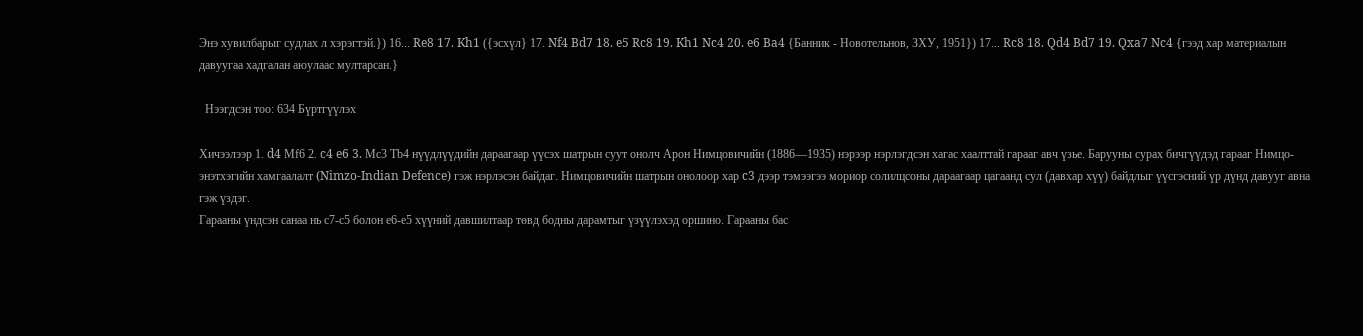Энэ хувилбарыг судлах л хэрэгтэй.}) 16... Re8 17. Kh1 ({эсхүл} 17. Nf4 Bd7 18. e5 Rc8 19. Kh1 Nc4 20. e6 Ba4 {Банник - Новотельнов, ЗХУ, 1951}) 17... Rc8 18. Qd4 Bd7 19. Qxa7 Nc4 {гээд хар материалын давуугаа хадгалан аюулаас мултарсан.}

  Нээгдсэн тоо: 634 Бүртгүүлэх

Хичээлээр 1. d4 Мf6 2. c4 e6 3. Мc3 Тb4 нүүдлүүдийн дараагаар үүсэх шатрын суут онолч Арон Нимцовичийн (1886—1935) нэрээр нэрлэгдсэн хагас хаалттай гарааг авч үзье. Барууны сурах бичгүүдэд гарааг Нимцо-энэтхэгийн хамгаалалт (Nimzo-Indian Defence) гэж нэрлэсэн байдаг. Нимцовичийн шатрын онолоор хар c3 дээр тэмээгээ мориор солилцсоны дараагаар цагаанд сул (давхар хүү) байдлыг үүсгэсний үр дүнд давууг авна гэж үздэг.
Гарааны үндсэн санаа нь с7-с5 болон е6-е5 хүүний давшилтаар төвд бодны дарамтыг үзүүлэхэд оршино. Гарааны бас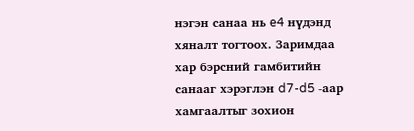нэгэн санаа нь e4 нүдэнд хяналт тогтоох. Заримдаа хар бэрсний гамбитийн санааг хэрэглэн d7-d5 -аар хамгаалтыг зохион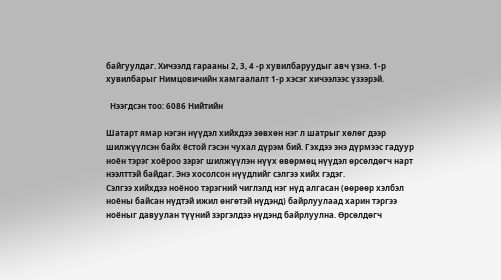байгуулдаг. Хичээлд гарааны 2, 3, 4 -р хувилбаруудыг авч үзнэ. 1-р хувилбарыг Нимцовичийн хамгаалалт 1-р хэсэг хичээлээс үзээрэй.

  Нээгдсэн тоо: 6086 Нийтийн

Шатарт ямар нэгэн нүүдэл хийхдээ зөвхөн нэг л шатрыг хөлөг дээр шилжүүлсэн байх ёстой гэсэн чухал дүрэм бий. Гэхдээ энэ дүрмээс гадуур ноён тэрэг хоёроо зэрэг шилжүүлэн нүүх өвөрмөц нүүдэл өрсөлдөгч нарт нээлттэй байдаг. Энэ хосолсон нүүдлийг сэлгээ хийх гэдэг.
Сэлгээ хийхдээ ноёноо тэрэгний чиглэлд нэг нүд алгасан (өөрөөр хэлбэл ноёны байсан нүдтэй ижил өнгөтэй нүдэнд) байрлуулаад харин тэргээ ноёныг давуулан түүний зэргэлдээ нүдэнд байрлуулна. Өрсөлдөгч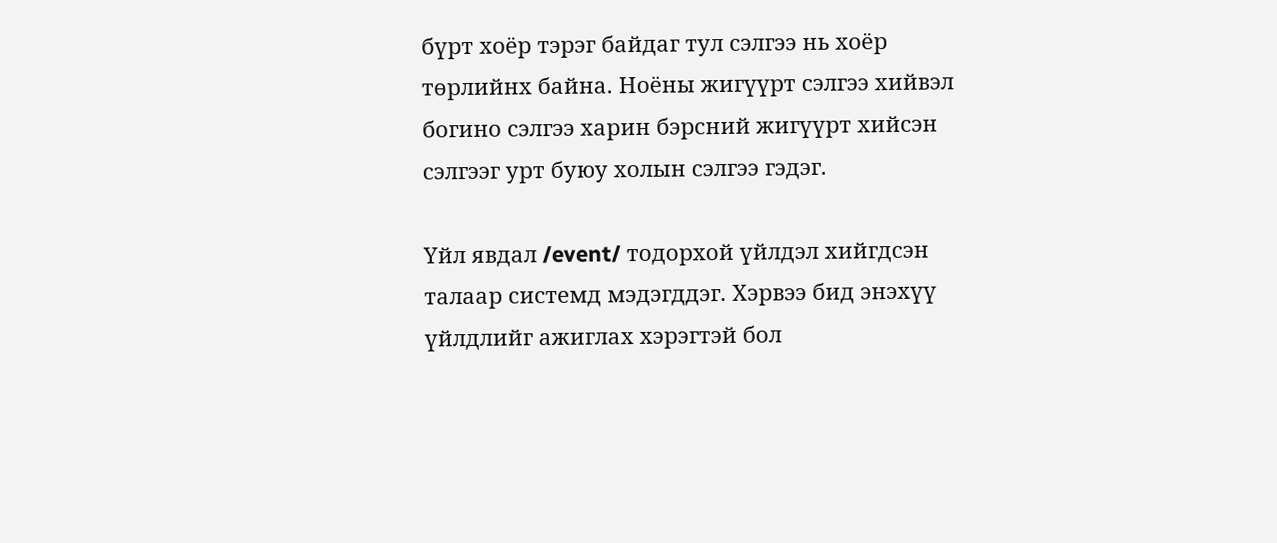бүрт хоёр тэрэг байдаг тул сэлгээ нь хоёр төрлийнх байна. Ноёны жигүүрт сэлгээ хийвэл богино сэлгээ харин бэрсний жигүүрт хийсэн сэлгээг урт буюу холын сэлгээ гэдэг.

Үйл явдал /event/ тодорхой үйлдэл хийгдсэн талаар системд мэдэгддэг. Хэрвээ бид энэхүү үйлдлийг ажиглах хэрэгтэй бол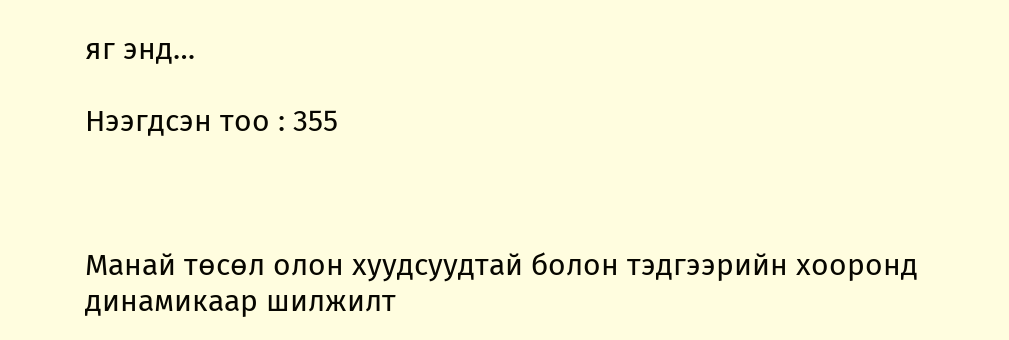яг энд…

Нээгдсэн тоо : 355



Манай төсөл олон хуудсуудтай болон тэдгээрийн хооронд динамикаар шилжилт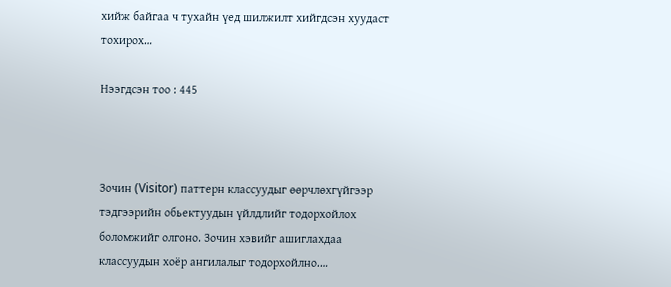хийж байгаа ч тухайн үед шилжилт хийгдсэн хуудаст тохирох…

Нээгдсэн тоо : 445



Зочин (Visitor) паттерн классуудыг өөрчлөхгүйгээр тэдгээрийн обьектуудын үйлдлийг тодорхойлох боломжийг олгоно. Зочин хэвийг ашиглахдаа классуудын хоёр ангилалыг тодорхойлно.…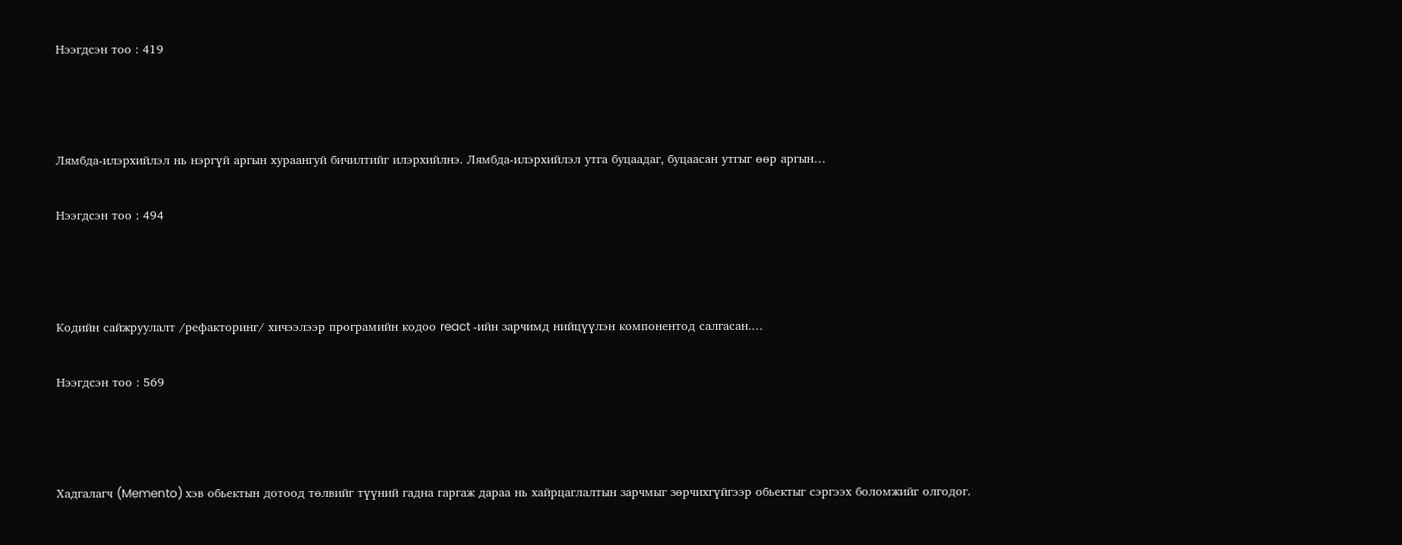Нээгдсэн тоо : 419



Лямбда-илэрхийлэл нь нэргүй аргын хураангуй бичилтийг илэрхийлнэ. Лямбда-илэрхийлэл утга буцаадаг, буцаасан утгыг өөр аргын…

Нээгдсэн тоо : 494



Кодийн сайжруулалт /рефакторинг/ хичээлээр програмийн кодоо react -ийн зарчимд нийцүүлэн компонентод салгасан.…

Нээгдсэн тоо : 569



Хадгалагч (Memento) хэв обьектын дотоод төлвийг түүний гадна гаргаж дараа нь хайрцаглалтын зарчмыг зөрчихгүйгээр обьектыг сэргээх боломжийг олгодог.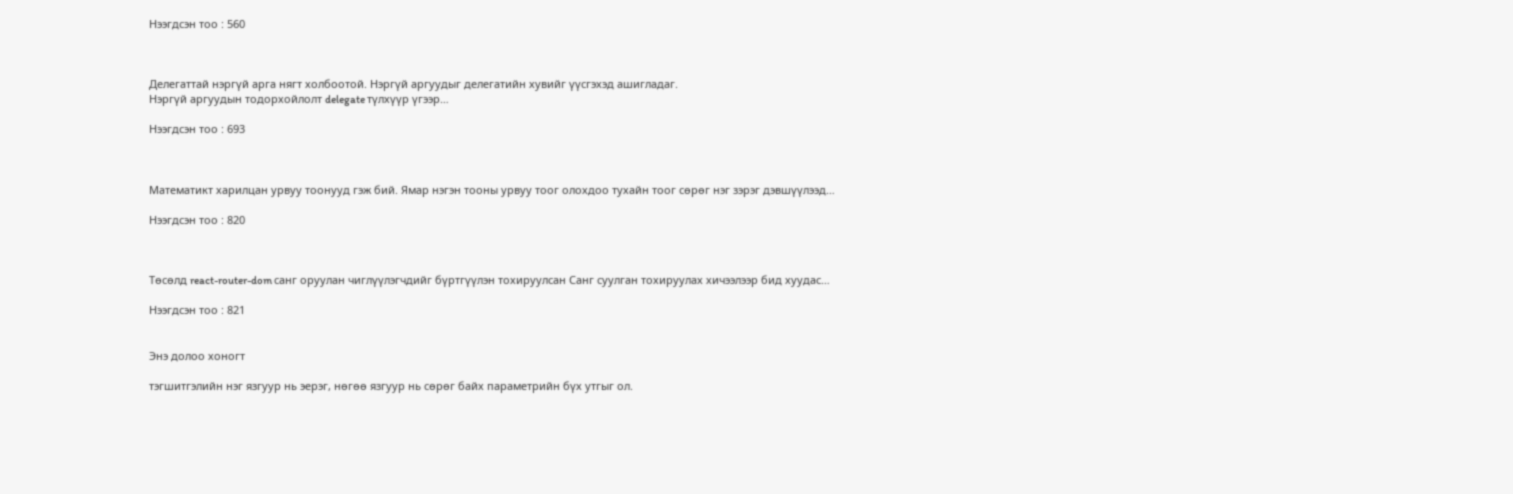Нээгдсэн тоо : 560



Делегаттай нэргүй арга нягт холбоотой. Нэргүй аргуудыг делегатийн хувийг үүсгэхэд ашигладаг.
Нэргүй аргуудын тодорхойлолт delegate түлхүүр үгээр…

Нээгдсэн тоо : 693



Математикт харилцан урвуу тоонууд гэж бий. Ямар нэгэн тооны урвуу тоог олохдоо тухайн тоог сөрөг нэг зэрэг дэвшүүлээд…

Нээгдсэн тоо : 820



Төсөлд react-router-dom санг оруулан чиглүүлэгчдийг бүртгүүлэн тохируулсан Санг суулган тохируулах хичээлээр бид хуудас…

Нээгдсэн тоо : 821


Энэ долоо хоногт

тэгшитгэлийн нэг язгуур нь эерэг, нөгөө язгуур нь сөрөг байх параметрийн бүх утгыг ол.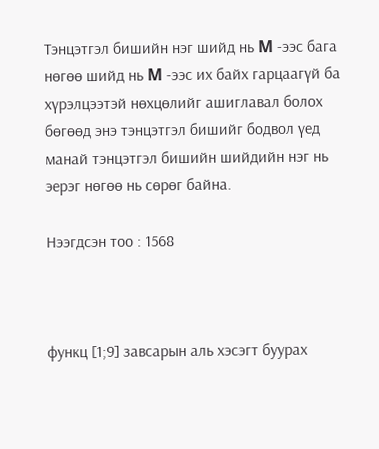Тэнцэтгэл бишийн нэг шийд нь M -ээс бага нөгөө шийд нь M -ээс их байх гарцаагүй ба хүрэлцээтэй нөхцөлийг ашиглавал болох бөгөөд энэ тэнцэтгэл бишийг бодвол үед манай тэнцэтгэл бишийн шийдийн нэг нь эерэг нөгөө нь сөрөг байна.

Нээгдсэн тоо : 1568



функц [1;9] завсарын аль хэсэгт буурах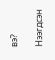вэ?

Нээгдсэн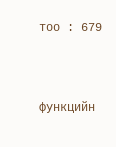тоо : 679



функцийн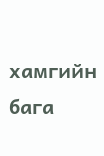хамгийн бага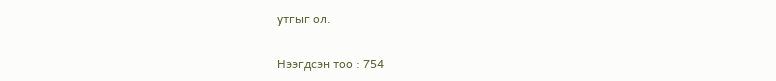утгыг ол.

Нээгдсэн тоо : 754